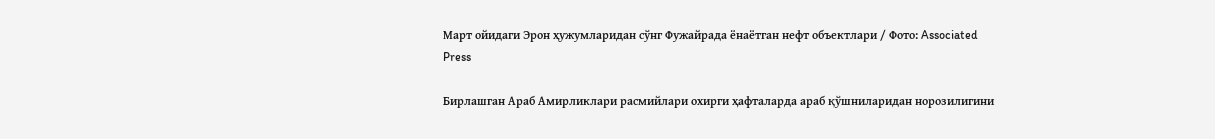Март ойидаги Эрон ҳужумларидан сўнг Фужайрада ёнаётган нефт объектлари / Фото: Associated Press

Бирлашган Араб Амирликлари расмийлари охирги ҳафталарда араб қўшниларидан норозилигини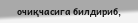очиқчасига билдириб,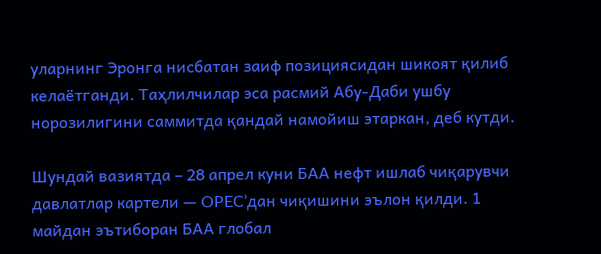уларнинг Эронга нисбатан заиф позициясидан шикоят қилиб келаётганди. Таҳлилчилар эса расмий Абу-Даби ушбу норозилигини саммитда қандай намойиш этаркан, деб кутди.

Шундай вазиятда – 28 апрел куни БАА нефт ишлаб чиқарувчи давлатлар картели — OPEC’дан чиқишини эълон қилди. 1 майдан эътиборан БАА глобал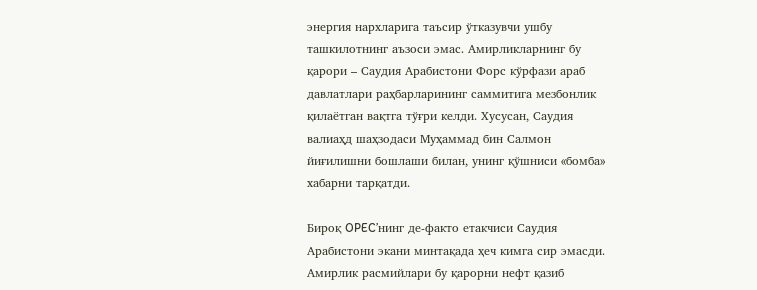энергия нархларига таъсир ўтказувчи ушбу ташкилотнинг аъзоси эмас. Амирликларнинг бу қарори – Саудия Арабистони Форс кўрфази араб давлатлари раҳбарларининг саммитига мезбонлик қилаётган вақтга тўғри келди. Хусусан, Саудия валиаҳд шаҳзодаси Муҳаммад бин Салмон йиғилишни бошлаши билан, унинг қўшниси «бомба» хабарни тарқатди.

Бироқ OPEC’нинг де-факто етакчиси Саудия Арабистони экани минтақада ҳеч кимга сир эмасди. Амирлик расмийлари бу қарорни нефт қазиб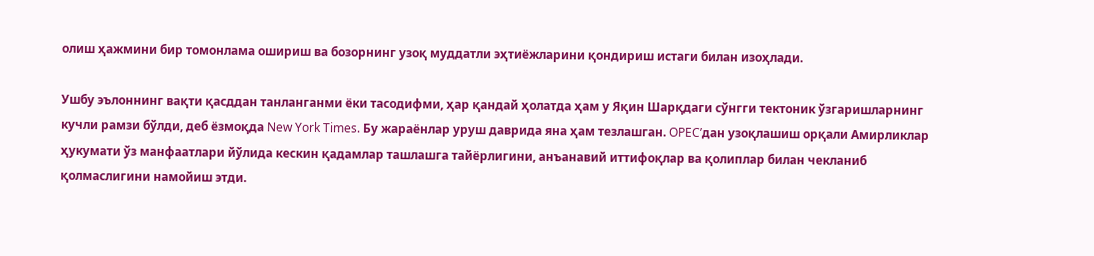олиш ҳажмини бир томонлама ошириш ва бозорнинг узоқ муддатли эҳтиёжларини қондириш истаги билан изоҳлади.

Ушбу эълоннинг вақти қасддан танланганми ёки тасодифми, ҳар қандай ҳолатда ҳам у Яқин Шарқдаги сўнгги тектоник ўзгаришларнинг кучли рамзи бўлди, деб ёзмоқда New York Times. Бу жараёнлар уруш даврида яна ҳам тезлашган. OPEC’дан узоқлашиш орқали Амирликлар ҳукумати ўз манфаатлари йўлида кескин қадамлар ташлашга тайёрлигини, анъанавий иттифоқлар ва қолиплар билан чекланиб қолмаслигини намойиш этди.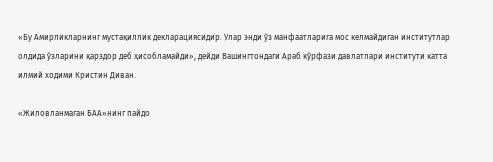«Бу Амирликларнинг мустақиллик декларациясидир. Улар энди ўз манфаатларига мос келмайдиган институтлар олдида ўзларини қарздор деб ҳисобламайди», дейди Вашингтондаги Араб кўрфази давлатлари институти катта илмий ходими Кристин Диван.

«Жиловланмаган БАА»нинг пайдо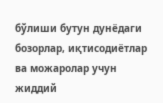бўлиши бутун дунёдаги бозорлар, иқтисодиётлар ва можаролар учун жиддий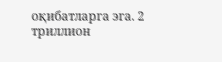оқибатларга эга. 2 триллион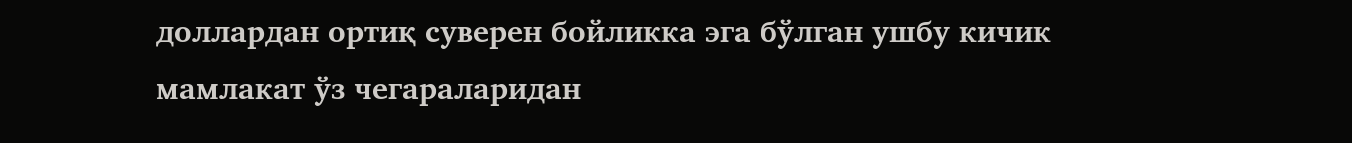доллардан ортиқ суверен бойликка эга бўлган ушбу кичик мамлакат ўз чегараларидан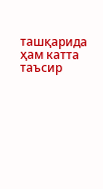ташқарида ҳам катта таъсир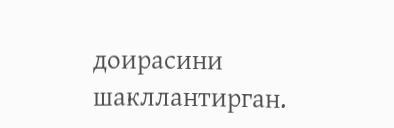доирасини шакллантирган.